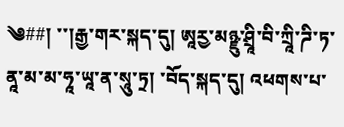༄##། ་་།རྒྱ་གར་སྐད་དུ། ཨཱརྱ་མཉྫུ་ཤྲཱི་བི་ཀྲཱི་ཌི་ཏ་ནཱ་མ་མ་ཧཱ་ཡཱ་ན་སཱུ་ཏྲ། ་བོད་སྐད་དུ། འཕགས་པ་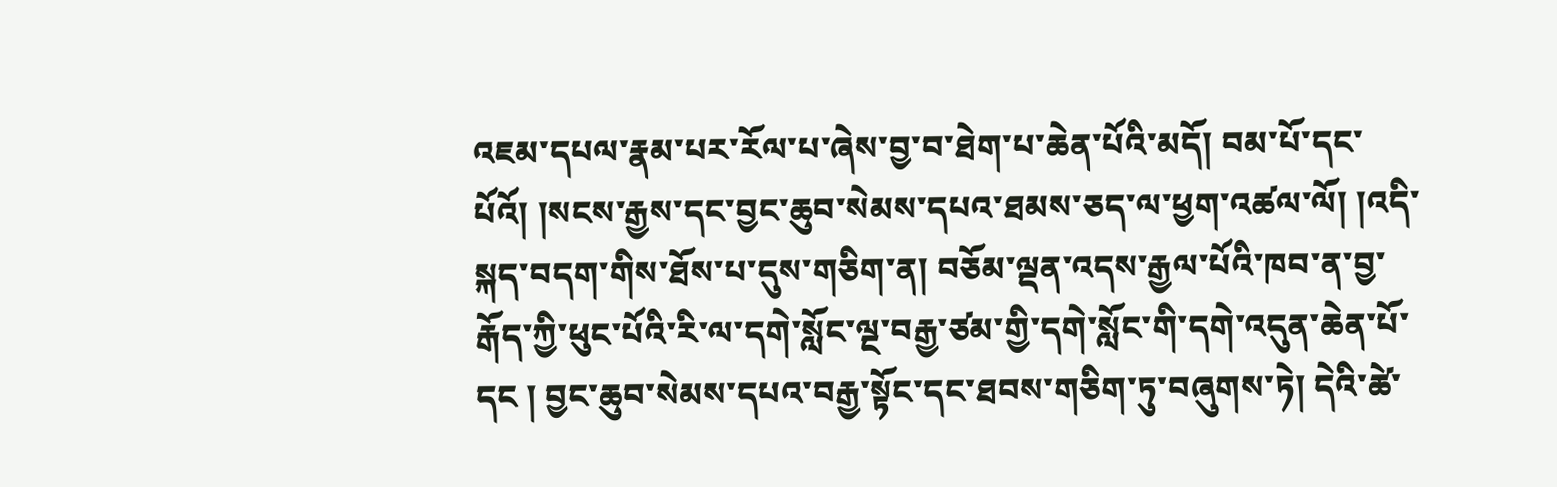འཇམ་དཔལ་རྣམ་པར་རོལ་པ་ཞེས་བྱ་བ་ཐེག་པ་ཆེན་པོའི་མདོ། བམ་པོ་དང་པོའོ། །སངས་རྒྱས་དང་བྱང་ཆུབ་སེམས་དཔའ་ཐམས་ཅད་ལ་ཕྱག་འཚལ་ལོ། །འདི་སྐད་བདག་གིས་ཐོས་པ་དུས་གཅིག་ན། བཅོམ་ལྡན་འདས་རྒྱལ་པོའི་ཁབ་ན་བྱ་རྒོད་ཀྱི་ཕུང་པོའི་རི་ལ་དགེ་སློང་ལྔ་བརྒྱ་ཙམ་གྱི་དགེ་སློང་གི་དགེ་འདུན་ཆེན་པོ་དང ། བྱང་ཆུབ་སེམས་དཔའ་བརྒྱ་སྟོང་དང་ཐབས་གཅིག་ཏུ་བཞུགས་ཏེ། དེའི་ཚེ་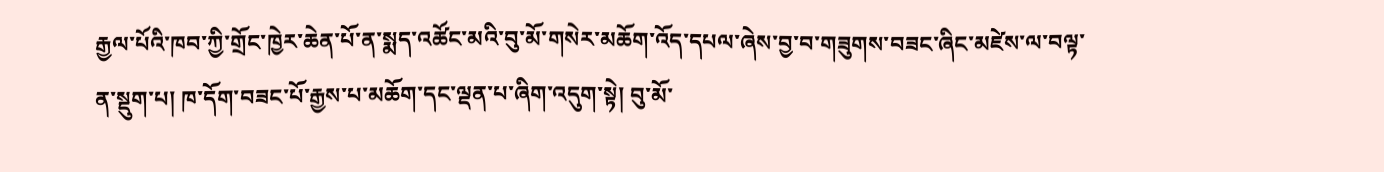རྒྱལ་པོའི་ཁབ་ཀྱི་གྲོང་ཁྱེར་ཆེན་པོ་ན་སྨད་འཚོང་མའི་བུ་མོ་གསེར་མཆོག་འོད་དཔལ་ཞེས་བྱ་བ་གཟུགས་བཟང་ཞིང་མཛེས་ལ་བལྟ་ན་སྡུག་པ། ཁ་དོག་བཟང་པོ་རྒྱས་པ་མཆོག་དང་ལྡན་པ་ཞིག་འདུག་སྟེ། བུ་མོ་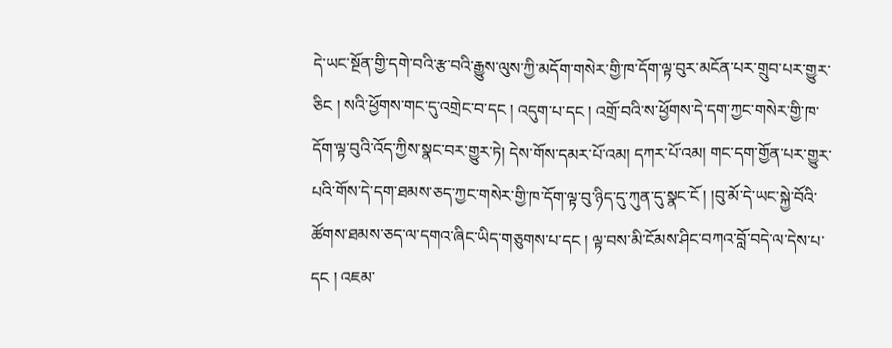དེ་ཡང་སྔོན་གྱི་དགེ་བའི་རྩ་བའི་རྒྱུས་ལུས་ཀྱི་མདོག་གསེར་གྱི་ཁ་དོག་ལྟ་བུར་མངོན་པར་གྲུབ་པར་གྱུར་ཅིང ། སའི་ཕྱོགས་གང་དུ་འགྲེང་བ་དང ། འདུག་པ་དང ། འགྲོ་བའི་ས་ཕྱོགས་དེ་དག་ཀྱང་གསེར་གྱི་ཁ་དོག་ལྟ་བུའི་འོད་ཀྱིས་སྣང་བར་གྱུར་ཏེ། དེས་གོས་དམར་པོ་འམ། དཀར་པོ་འམ། གང་དག་གྱོན་པར་གྱུར་པའི་གོས་དེ་དག་ཐམས་ཅད་ཀྱང་གསེར་གྱི་ཁ་དོག་ལྟ་བུ་ཉིད་དུ་ཀུན་དུ་སྣང་ངོ ། །བུ་མོ་དེ་ཡང་སྐྱེ་བོའི་ཚོགས་ཐམས་ཅད་ལ་དགའ་ཞིང་ཡིད་གཅུགས་པ་དང ། ལྟ་བས་མི་ངོམས་ཤིང་བཀའ་བློ་བདེ་ལ་དེས་པ་དང ། འཇམ་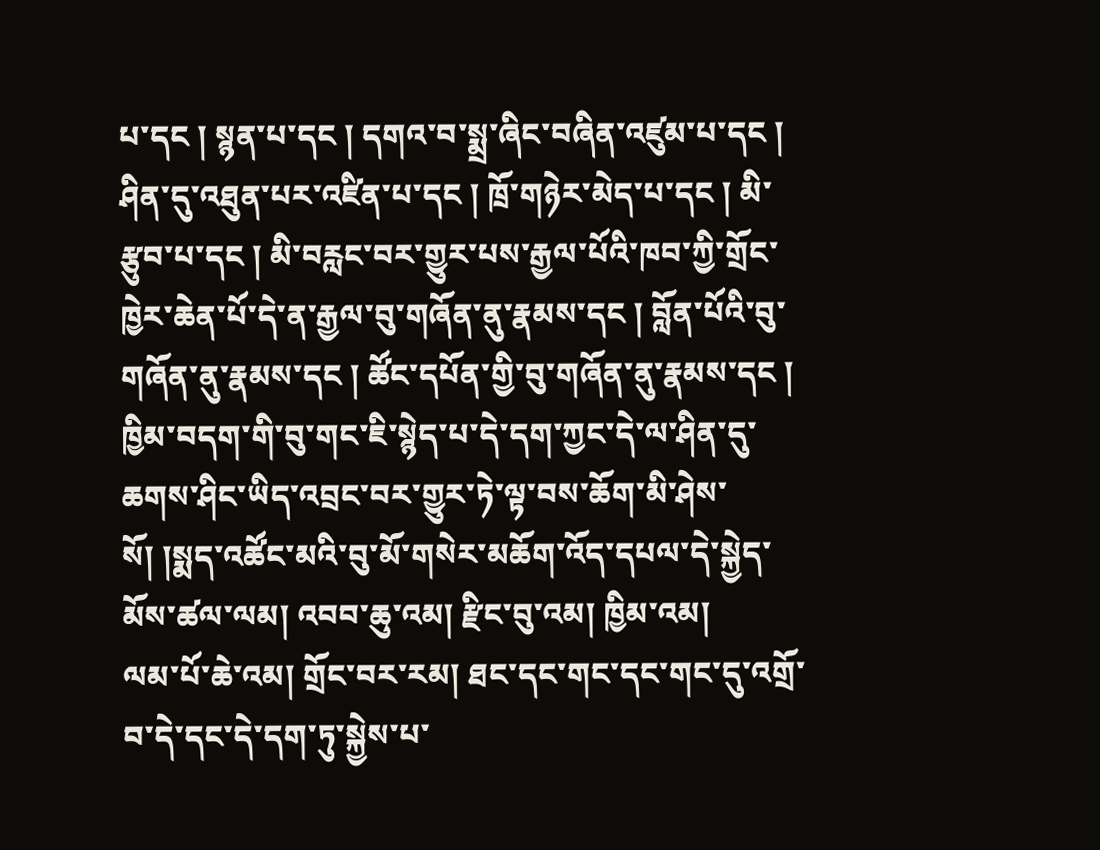པ་དང ། སྙན་པ་དང ། དགའ་བ་སྨྲ་ཞིང་བཞིན་འཛུམ་པ་དང ། ཤིན་དུ་འཐུན་པར་འཛིན་པ་དང ། ཁྲོ་གཉེར་མེད་པ་དང ། མི་རྩུབ་པ་དང ། མི་བརླང་བར་གྱུར་པས་རྒྱལ་པོའི་ཁབ་ཀྱི་གྲོང་ཁྱེར་ཆེན་པོ་དེ་ན་རྒྱལ་བུ་གཞོན་ནུ་རྣམས་དང ། བློན་པོའི་བུ་གཞོན་ནུ་རྣམས་དང ། ཚོང་དཔོན་གྱི་བུ་གཞོན་ནུ་རྣམས་དང ། ཁྱིམ་བདག་གི་བུ་གང་ཇི་སྙེད་པ་དེ་དག་ཀྱང་དེ་ལ་ཤིན་དུ་ཆགས་ཤིང་ཡིད་འབྲང་བར་གྱུར་ཏེ་ལྟ་བས་ཆོག་མི་ཤེས་སོ། །སྨད་འཚོང་མའི་བུ་མོ་གསེར་མཆོག་འོད་དཔལ་དེ་སྐྱེད་མོས་ཚལ་ལམ། འབབ་ཆུ་འམ། རྫིང་བུ་འམ། ཁྱིམ་འམ།
ལམ་པོ་ཆེ་འམ། གྲོང་བར་རམ། ཐང་དང་གང་དང་གང་དུ་འགྲོ་བ་དེ་དང་དེ་དག་ཏུ་སྐྱེས་པ་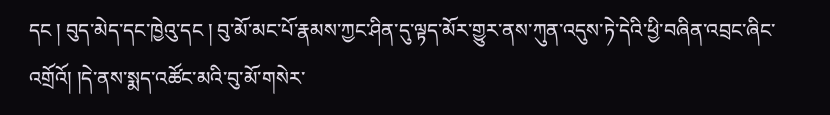དང ། བུད་མེད་དང་ཁྱེའུ་དང ། བུ་མོ་མང་པོ་རྣམས་ཀྱང་ཤིན་དུ་ལྟད་མོར་གྱུར་ནས་ཀུན་འདུས་ཏེ་དེའི་ཕྱི་བཞིན་འབྲང་ཞིང་འགྲོའོ། །དེ་ནས་སྨད་འཚོང་མའི་བུ་མོ་གསེར་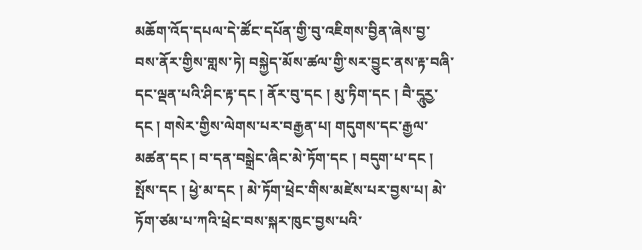མཆོག་འོད་དཔལ་དེ་ཚོང་དཔོན་གྱི་བུ་འཇིགས་བྱིན་ཞེས་བྱ་བས་ནོར་གྱིས་གླས་ཏེ། བསྐྱེད་མོས་ཚལ་གྱི་སར་བྱུང་ནས་རྟ་བཞི་དང་ལྡན་པའི་ཤིང་རྟ་དང ། ནོར་བུ་དང ། མུ་ཏིག་དང ། བཻ་དཱུརྱ་དང ། གསེར་གྱིས་ལེགས་པར་བརྒྱན་པ། གདུགས་དང་རྒྱལ་མཚན་དང ། བ་དན་བསྒྲེང་ཞིང་མེ་ཏོག་དང ། བདུག་པ་དང ། སྤོས་དང ། ཕྱེ་མ་དང ། མེ་ཏོག་ཕྲེང་གིས་མཛེས་པར་བྱས་པ། མེ་ཏོག་ཙམ་པ་ཀའི་ཕྲེང་བས་སྐར་ཁུང་བྱས་པའི་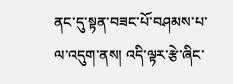ནང་དུ་སྟན་བཟང་པོ་བཤམས་པ་ལ་འདུག་ནས། འདི་ལྟར་རྩེ་ཞིང་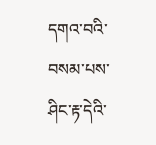དགའ་བའི་བསམ་པས་ཤིང་རྟ་དེའི་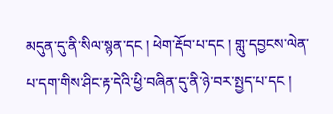མདུན་དུ་ནི་སིལ་སྙན་དང ། ཕེག་རྡོབ་པ་དང ། གླུ་དབྱངས་ལེན་པ་དག་གིས་ཤིང་རྟ་དེའི་ཕྱི་བཞིན་དུ་ནི་ཉེ་བར་སྤྱད་པ་དང །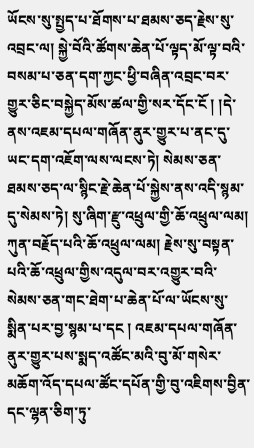ཡོངས་སུ་སྤྱད་པ་ཐོགས་པ་ཐམས་ཅད་རྗེས་སུ་འབྲང་ལ། སྐྱེ་བོའི་ཚོགས་ཆེན་པོ་ལྟད་མོ་ལྟ་བའི་བསམ་པ་ཅན་དག་ཀྱང་ཕྱི་བཞིན་འབྲང་བར་གྱུར་ཅིང་བསྐྱེད་མོས་ཚལ་གྱི་སར་དོང་ངོ ། །དེ་ནས་འཇམ་དཔལ་གཞོན་ནུར་གྱུར་པ་ནང་དུ་ཡང་དག་འཇོག་ལས་ལངས་ཏེ། སེམས་ཅན་ཐམས་ཅད་ལ་སྙིང་རྗེ་ཆེན་པོ་སྐྱེས་ནས་འདི་སྙམ་དུ་སེམས་ཏེ། སུ་ཞིག་རྫུ་འཕྲུལ་གྱི་ཆོ་འཕྲུལ་ལམ། ཀུན་བརྗོད་པའི་ཆོ་འཕྲུལ་ལམ། རྗེས་སུ་བསྟན་པའི་ཆོ་འཕྲུལ་གྱིས་འདུལ་བར་འགྱུར་བའི་སེམས་ཅན་གང་ཐེག་པ་ཆེན་པོ་ལ་ཡོངས་སུ་སྨིན་པར་བྱ་སྙམ་པ་དང ། འཇམ་དཔལ་གཞོན་ནུར་གྱུར་པས་སྨད་འཚོང་མའི་བུ་མོ་གསེར་མཆོག་འོད་དཔལ་ཚོང་དཔོན་གྱི་བུ་འཇིགས་བྱིན་དང་ལྷན་ཅིག་ཏུ་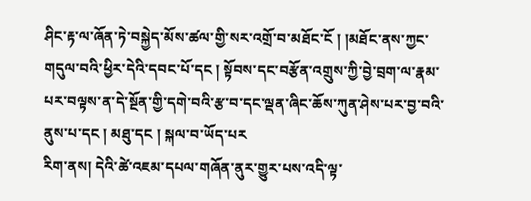ཤིང་རྟ་ལ་ཞོན་ཏེ་བསྐྱེད་མོས་ཚལ་གྱི་སར་འགྲོ་བ་མཐོང་ངོ ། །མཐོང་ནས་ཀྱང་གདུལ་བའི་ཕྱིར་དེའི་དབང་པོ་དང ། སྟོབས་དང་བརྩོན་འགྲུས་ཀྱི་བྱེ་བྲག་ལ་རྣམ་པར་བལྟས་ན་དེ་སྔོན་གྱི་དགེ་བའི་རྩ་བ་དང་ལྡན་ཞིང་ཆོས་ཀུན་ཤེས་པར་བྱ་བའི་ནུས་པ་དང ། མཐུ་དང ། སྐལ་བ་ཡོད་པར
རིག་ནས། དེའི་ཚེ་འཇམ་དཔལ་གཞོན་ནུར་གྱུར་པས་འདི་ལྟ་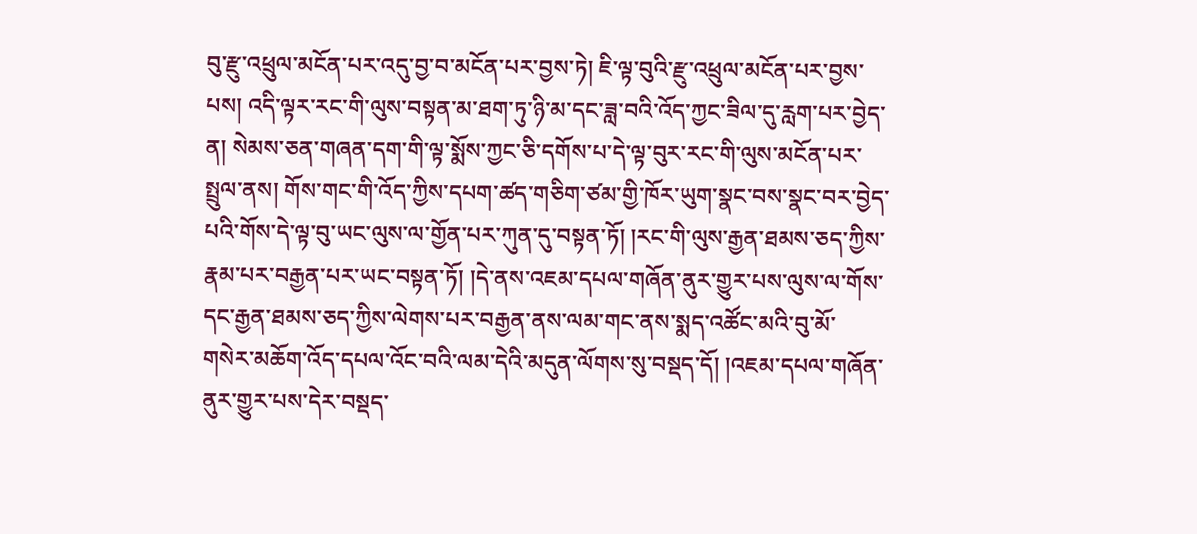བུ་རྫུ་འཕྲུལ་མངོན་པར་འདུ་བྱ་བ་མངོན་པར་བྱས་ཏེ། ཇི་ལྟ་བུའི་རྫུ་འཕྲུལ་མངོན་པར་བྱས་པས། འདི་ལྟར་རང་གི་ལུས་བསྟན་མ་ཐག་ཏུ་ཉི་མ་དང་ཟླ་བའི་འོད་ཀྱང་ཟིལ་དུ་རླག་པར་བྱེད་ན། སེམས་ཅན་གཞན་དག་གི་ལྟ་སྨོས་ཀྱང་ཅི་དགོས་པ་དེ་ལྟ་བུར་རང་གི་ལུས་མངོན་པར་སྤྲུལ་ནས། གོས་གང་གི་འོད་ཀྱིས་དཔག་ཚད་གཅིག་ཙམ་གྱི་ཁོར་ཡུག་སྣང་བས་སྣང་བར་བྱེད་པའི་གོས་དེ་ལྟ་བུ་ཡང་ལུས་ལ་གྱོན་པར་ཀུན་དུ་བསྟན་ཏོ། །རང་གི་ལུས་རྒྱན་ཐམས་ཅད་ཀྱིས་རྣམ་པར་བརྒྱན་པར་ཡང་བསྟན་ཏོ། །དེ་ནས་འཇམ་དཔལ་གཞོན་ནུར་གྱུར་པས་ལུས་ལ་གོས་དང་རྒྱན་ཐམས་ཅད་ཀྱིས་ལེགས་པར་བརྒྱན་ནས་ལམ་གང་ནས་སྨད་འཚོང་མའི་བུ་མོ་གསེར་མཆོག་འོད་དཔལ་འོང་བའི་ལམ་དེའི་མདུན་ལོགས་སུ་བསྡད་དོ། །འཇམ་དཔལ་གཞོན་ནུར་གྱུར་པས་དེར་བསྡད་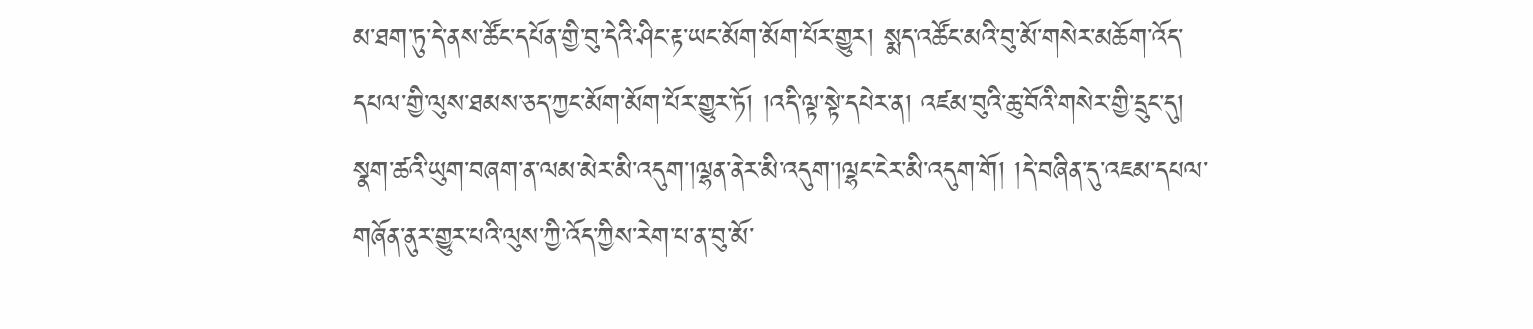མ་ཐག་ཏུ་དེ་ནས་ཚོང་དཔོན་གྱི་བུ་དེའི་ཤིང་རྟ་ཡང་མོག་མོག་པོར་གྱུར། སྨད་འཚོང་མའི་བུ་མོ་གསེར་མཆོག་འོད་དཔལ་གྱི་ལུས་ཐམས་ཅད་ཀྱང་མོག་མོག་པོར་གྱུར་ཏོ། །འདི་ལྟ་སྟེ་དཔེར་ན། འཛམ་བུའི་ཆུ་བོའི་གསེར་གྱི་དྲུང་དུ། སྣག་ཚའི་ཡུག་བཞག་ན་ལམ་མེར་མི་འདུག་།ལྷན་ནེར་མི་འདུག་།ལྷང་ངེར་མི་འདུག་གོ། །དེ་བཞིན་དུ་འཇམ་དཔལ་གཞོན་ནུར་གྱུར་པའི་ལུས་ཀྱི་འོད་ཀྱིས་རེག་པ་ན་བུ་མོ་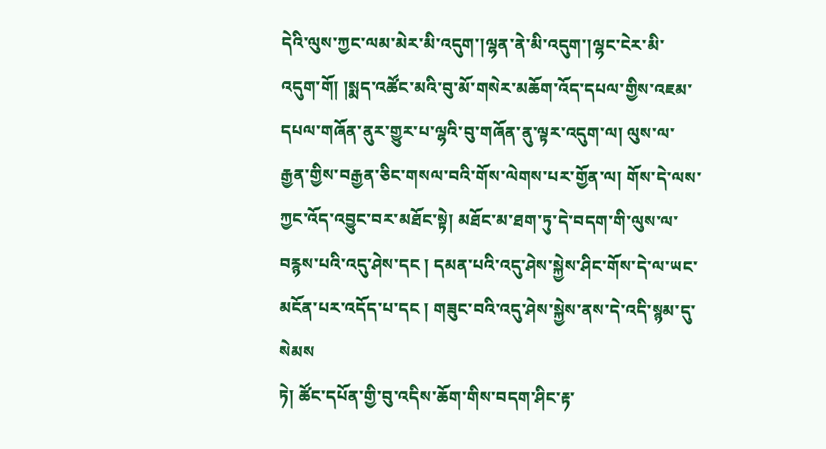དེའི་ལུས་ཀྱང་ལམ་མེར་མི་འདུག་།ལྷན་ནེ་མི་འདུག་།ལྷང་ངེར་མི་འདུག་གོ། །སྨད་འཚོང་མའི་བུ་མོ་གསེར་མཆོག་འོད་དཔལ་གྱིས་འཇམ་དཔལ་གཞོན་ནུར་གྱུར་པ་ལྷའི་བུ་གཞོན་ནུ་ལྟར་འདུག་ལ། ལུས་ལ་རྒྱན་གྱིས་བརྒྱན་ཅིང་གསལ་བའི་གོས་ལེགས་པར་གྱོན་ལ། གོས་དེ་ལས་ཀྱང་འོད་འབྱུང་བར་མཐོང་སྟེ། མཐོང་མ་ཐག་ཏུ་དེ་བདག་གི་ལུས་ལ་བརྙས་པའི་འདུ་ཤེས་དང ། དམན་པའི་འདུ་ཤེས་སྐྱེས་ཤིང་གོས་དེ་ལ་ཡང་མངོན་པར་འདོད་པ་དང ། གཟུང་བའི་འདུ་ཤེས་སྐྱེས་ནས་དེ་འདི་སྙམ་དུ་སེམས
ཏེ། ཚོང་དཔོན་གྱི་བུ་འདིས་ཆོག་གིས་བདག་ཤིང་རྟ་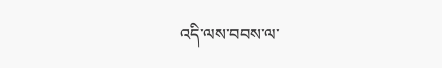འདི་ལས་བབས་ལ་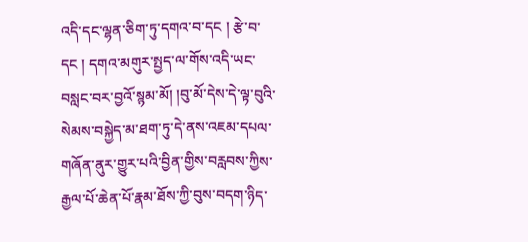འདི་དང་ལྷན་ཅིག་ཏུ་དགའ་བ་དང ། རྩེ་བ་དང ། དགའ་མགུར་སྤྱད་ལ་གོས་འདི་ཡང་བསླང་བར་བྱའོ་སྙམ་མོ། །བུ་མོ་དེས་དེ་ལྟ་བུའི་སེམས་བསྐྱེད་མ་ཐག་ཏུ་དེ་ནས་འཇམ་དཔལ་གཞོན་ནུར་གྱུར་པའི་བྱིན་གྱིས་བརླབས་ཀྱིས་རྒྱལ་པོ་ཆེན་པོ་རྣམ་ཐོས་ཀྱི་བུས་བདག་ཉིད་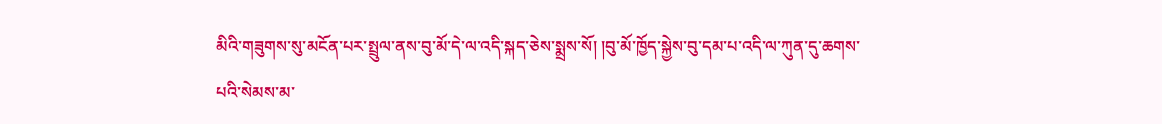མིའི་གཟུགས་སུ་མངོན་པར་སྤྲུལ་ནས་བུ་མོ་དེ་ལ་འདི་སྐད་ཅེས་སྨྲས་སོ། །བུ་མོ་ཁྱོད་སྐྱེས་བུ་དམ་པ་འདི་ལ་ཀུན་དུ་ཆགས་པའི་སེམས་མ་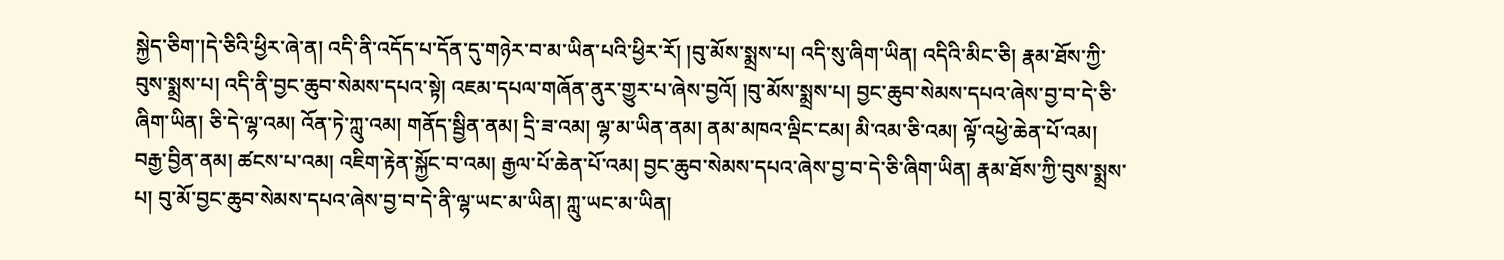སྐྱེད་ཅིག་།དེ་ཅིའི་ཕྱིར་ཞེ་ན། འདི་ནི་འདོད་པ་དོན་དུ་གཉེར་བ་མ་ཡིན་པའི་ཕྱིར་རོ། །བུ་མོས་སྨྲས་པ། འདི་སུ་ཞིག་ཡིན། འདིའི་མིང་ཅི། རྣམ་ཐོས་ཀྱི་བུས་སྨྲས་པ། འདི་ནི་བྱང་ཆུབ་སེམས་དཔའ་སྟེ། འཇམ་དཔལ་གཞོན་ནུར་གྱུར་པ་ཞེས་བྱའོ། །བུ་མོས་སྨྲས་པ། བྱང་ཆུབ་སེམས་དཔའ་ཞེས་བྱ་བ་དེ་ཅི་ཞིག་ཡིན། ཅི་དེ་ལྷ་འམ། འོན་ཏེ་ཀླུ་འམ། གནོད་སྦྱིན་ནམ། དྲི་ཟ་འམ། ལྷ་མ་ཡིན་ནམ། ནམ་མཁའ་ལྡིང་ངམ། མི་འམ་ཅི་འམ། ལྟོ་འཕྱེ་ཆེན་པོ་འམ། བརྒྱ་བྱིན་ནམ། ཚངས་པ་འམ། འཇིག་རྟེན་སྐྱོང་བ་འམ། རྒྱལ་པོ་ཆེན་པོ་འམ། བྱང་ཆུབ་སེམས་དཔའ་ཞེས་བྱ་བ་དེ་ཅི་ཞིག་ཡིན། རྣམ་ཐོས་ཀྱི་བུས་སྨྲས་པ། བུ་མོ་བྱང་ཆུབ་སེམས་དཔའ་ཞེས་བྱ་བ་དེ་ནི་ལྷ་ཡང་མ་ཡིན། ཀླུ་ཡང་མ་ཡིན།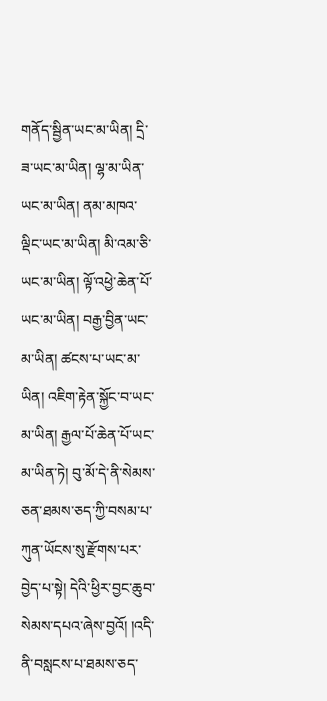གནོད་སྦྱིན་ཡང་མ་ཡིན། དྲི་ཟ་ཡང་མ་ཡིན། ལྷ་མ་ཡིན་ཡང་མ་ཡིན། ནམ་མཁའ་ལྡིང་ཡང་མ་ཡིན། མི་འམ་ཅི་ཡང་མ་ཡིན། ལྟོ་འཕྱེ་ཆེན་པོ་ཡང་མ་ཡིན། བརྒྱ་བྱིན་ཡང་མ་ཡིན། ཚངས་པ་ཡང་མ་ཡིན། འཇིག་རྟེན་སྐྱོང་བ་ཡང་མ་ཡིན། རྒྱལ་པོ་ཆེན་པོ་ཡང་མ་ཡིན་ཏེ། བུ་མོ་དེ་ནི་སེམས་ཅན་ཐམས་ཅད་ཀྱི་བསམ་པ་ཀུན་ཡོངས་སུ་རྫོགས་པར་བྱེད་པ་སྟེ། དེའི་ཕྱིར་བྱང་ཆུབ་སེམས་དཔའ་ཞེས་བྱའོ། །འདི་ནི་བསླངས་པ་ཐམས་ཅད་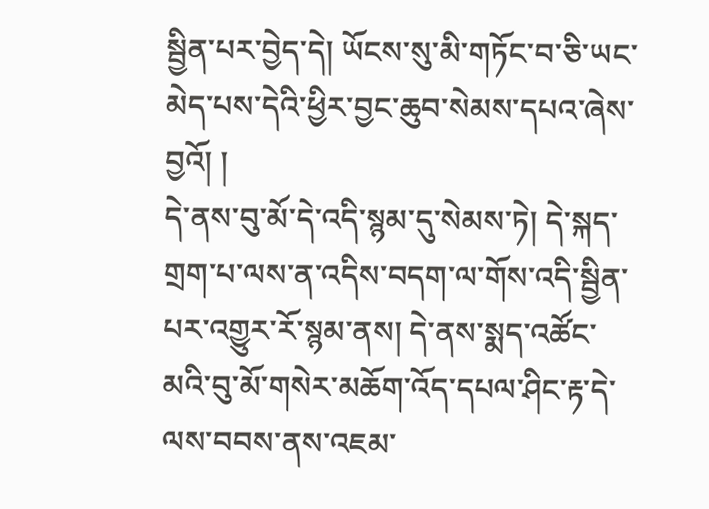སྦྱིན་པར་བྱེད་དེ། ཡོངས་སུ་མི་གཏོང་བ་ཅི་ཡང་མེད་པས་དེའི་ཕྱིར་བྱང་ཆུབ་སེམས་དཔའ་ཞེས་བྱའོ། །
དེ་ནས་བུ་མོ་དེ་འདི་སྙམ་དུ་སེམས་ཏེ། དེ་སྐད་གྲག་པ་ལས་ན་འདིས་བདག་ལ་གོས་འདི་སྦྱིན་པར་འགྱུར་རོ་སྙམ་ནས། དེ་ནས་སྨད་འཚོང་མའི་བུ་མོ་གསེར་མཆོག་འོད་དཔལ་ཤིང་རྟ་དེ་ལས་བབས་ནས་འཇམ་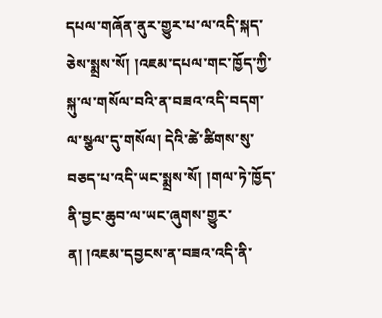དཔལ་གཞོན་ནུར་གྱུར་པ་ལ་འདི་སྐད་ཅེས་སྨྲས་སོ། །འཇམ་དཔལ་གང་ཁྱོད་ཀྱི་སྐུ་ལ་གསོལ་བའི་ན་བཟའ་འདི་བདག་ལ་སྩལ་དུ་གསོལ། དེའི་ཚེ་ཚིགས་སུ་བཅད་པ་འདི་ཡང་སྨྲས་སོ། །གལ་ཏེ་ཁྱོད་ནི་བྱང་ཆུབ་ལ་ཡང་ཞུགས་གྱུར་ན། །འཇམ་དབྱངས་ན་བཟའ་འདི་ནི་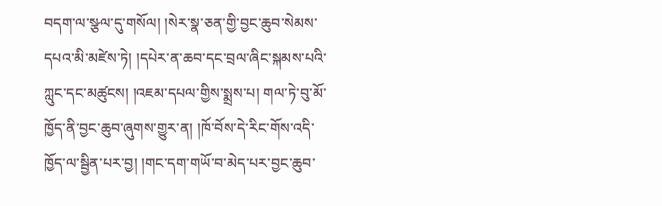བདག་ལ་སྩལ་དུ་གསོལ། །སེར་སྣ་ཅན་གྱི་བྱང་ཆུབ་སེམས་དཔའ་མི་མཛེས་ཏེ། །དཔེར་ན་ཆབ་དང་བྲལ་ཞིང་སྐམས་པའི་ཀླུང་དང་མཚུངས། །འཇམ་དཔལ་གྱིས་སྨྲས་པ། གལ་ཏེ་བུ་མོ་ཁྱོད་ནི་བྱང་ཆུབ་ཞུགས་གྱུར་ན། །ཁོ་བོས་དེ་རིང་གོས་འདི་ཁྱོད་ལ་སྦྱིན་པར་བྱ། །གང་དག་གཡོ་བ་མེད་པར་བྱང་ཆུབ་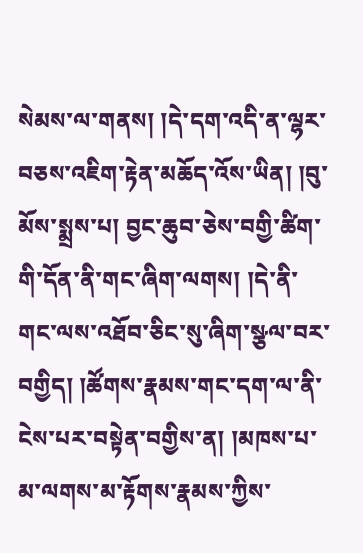སེམས་ལ་གནས། །དེ་དག་འདི་ན་ལྷར་བཅས་འཇིག་རྟེན་མཆོད་འོས་ཡིན། །བུ་མོས་སྨྲས་པ། བྱང་ཆུབ་ཅེས་བགྱི་ཚིག་གི་དོན་ནི་གང་ཞིག་ལགས། །དེ་ནི་གང་ལས་འཐོབ་ཅིང་སུ་ཞིག་སྩལ་བར་བགྱིད། །ཚོགས་རྣམས་གང་དག་ལ་ནི་ངེས་པར་བསྟེན་བགྱིས་ན། །མཁས་པ་མ་ལགས་མ་རྟོགས་རྣམས་ཀྱིས་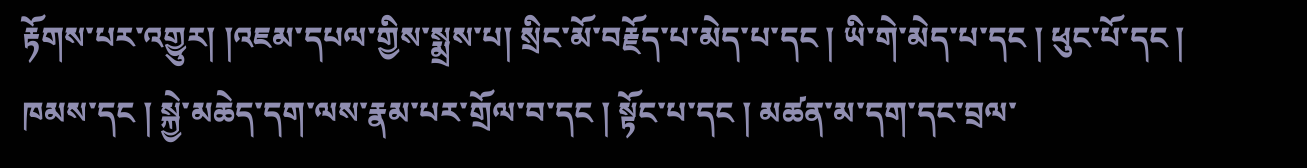རྟོགས་པར་འགྱུར། །འཇམ་དཔལ་གྱིས་སྨྲས་པ། སྲིང་མོ་བརྗོད་པ་མེད་པ་དང ། ཡི་གེ་མེད་པ་དང ། ཕུང་པོ་དང ། ཁམས་དང ། སྐྱེ་མཆེད་དག་ལས་རྣམ་པར་གྲོལ་བ་དང ། སྟོང་པ་དང ། མཚན་མ་དག་དང་བྲལ་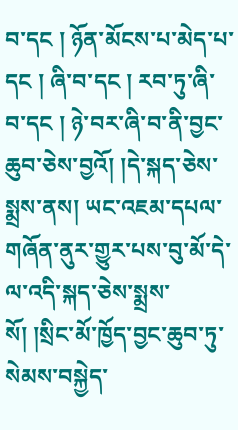བ་དང ། ཉོན་མོངས་པ་མེད་པ་དང ། ཞི་བ་དང ། རབ་ཏུ་ཞི་བ་དང ། ཉེ་བར་ཞི་བ་ནི་བྱང་ཆུབ་ཅེས་བྱའོ། །དེ་སྐད་ཅེས་སྨྲས་ནས། ཡང་འཇམ་དཔལ་གཞོན་ནུར་གྱུར་པས་བུ་མོ་དེ་ལ་འདི་སྐད་ཅེས་སྨྲས་སོ། །སྲིང་མོ་ཁྱོད་བྱང་ཆུབ་ཏུ་སེམས་བསྐྱེད་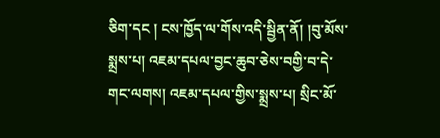ཅིག་དང ། ངས་ཁྱོད་ལ་གོས་འདི་སྦྱིན་ནོ། །བུ་མོས་སྨྲས་པ། འཇམ་དཔལ་བྱང་ཆུབ་ཅེས་བགྱི་བ་དེ་གང་ལགས། འཇམ་དཔལ་གྱིས་སྨྲས་པ། སྲིང་མོ་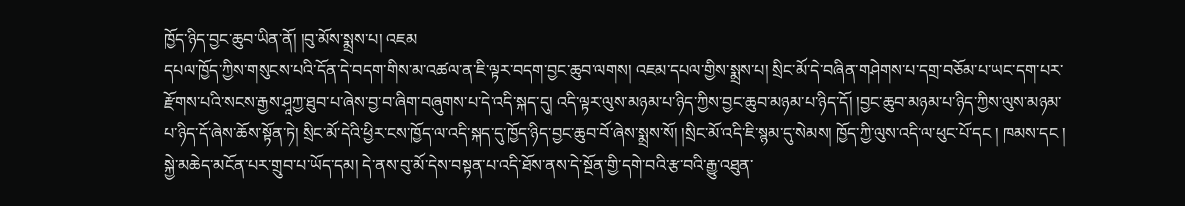ཁྱོད་ཉིད་བྱང་ཆུབ་ཡིན་ནོ། །བུ་མོས་སྨྲས་པ། འཇམ
དཔལ་ཁྱོད་ཀྱིས་གསུངས་པའི་དོན་དེ་བདག་གིས་མ་འཚལ་ན་ཇི་ལྟར་བདག་བྱང་ཆུབ་ལགས། འཇམ་དཔལ་གྱིས་སྨྲས་པ། སྲིང་མོ་དེ་བཞིན་གཤེགས་པ་དགྲ་བཅོམ་པ་ཡང་དག་པར་རྫོགས་པའི་སངས་རྒྱས་ཤཱཀྱ་ཐུབ་པ་ཞེས་བྱ་བ་ཞིག་བཞུགས་པ་དེ་འདི་སྐད་དུ། འདི་ལྟར་ལུས་མཉམ་པ་ཉིད་ཀྱིས་བྱང་ཆུབ་མཉམ་པ་ཉིད་དོ། །བྱང་ཆུབ་མཉམ་པ་ཉིད་ཀྱིས་ལུས་མཉམ་པ་ཉིད་དོ་ཞེས་ཆོས་སྟོན་ཏེ། སྲིང་མོ་དེའི་ཕྱིར་ངས་ཁྱོད་ལ་འདི་སྐད་དུ་ཁྱོད་ཉིད་བྱང་ཆུབ་བོ་ཞེས་སྨྲས་སོ། །སྲིང་མོ་འདི་ཇི་སྙམ་དུ་སེམས། ཁྱོད་ཀྱི་ལུས་འདི་ལ་ཕུང་པོ་དང ། ཁམས་དང ། སྐྱེ་མཆེད་མངོན་པར་གྲུབ་པ་ཡོད་དམ། དེ་ནས་བུ་མོ་དེས་བསྟན་པ་འདི་ཐོས་ནས་དེ་སྔོན་གྱི་དགེ་བའི་རྩ་བའི་རྒྱུ་འཐུན་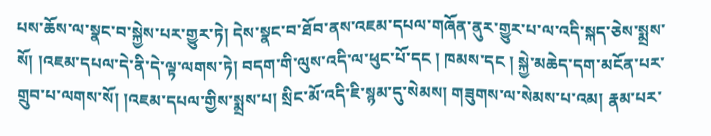པས་ཆོས་ལ་སྣང་བ་སྐྱེས་པར་གྱུར་ཏེ། དེས་སྣང་བ་ཐོབ་ནས་འཇམ་དཔལ་གཞོན་ནུར་གྱུར་པ་ལ་འདི་སྐད་ཅེས་སྨྲས་སོ། །འཇམ་དཔལ་དེ་ནི་དེ་ལྟ་ལགས་ཏེ། བདག་གི་ལུས་འདི་ལ་ཕུང་པོ་དང ། ཁམས་དང ། སྐྱེ་མཆེད་དག་མངོན་པར་གྲུབ་པ་ལགས་སོ། །འཇམ་དཔལ་གྱིས་སྨྲས་པ། སྲིང་མོ་འདི་ཇི་སྙམ་དུ་སེམས། གཟུགས་ལ་སེམས་པ་འམ། རྣམ་པར་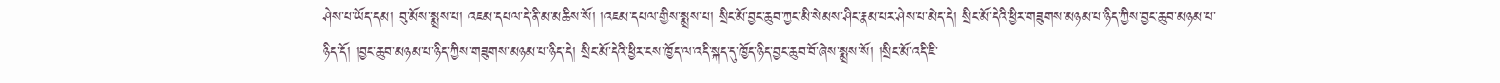ཤེས་པ་ཡོད་དམ། བུ་མོས་སྨྲས་པ། འཇམ་དཔལ་དེ་ནི་མ་མཆིས་སོ། །འཇམ་དཔལ་གྱིས་སྨྲས་པ། སྲིང་མོ་བྱང་ཆུབ་ཀྱང་མི་སེམས་ཤིང་རྣམ་པར་ཤེས་པ་མེད་དེ། སྲིང་མོ་དེའི་ཕྱིར་གཟུགས་མཉམ་པ་ཉིད་ཀྱིས་བྱང་ཆུབ་མཉམ་པ་ཉིད་དོ། །བྱང་ཆུབ་མཉམ་པ་ཉིད་ཀྱིས་གཟུགས་མཉམ་པ་ཉིད་དེ། སྲིང་མོ་དེའི་ཕྱིར་ངས་ཁྱོད་ལ་འདི་སྐད་དུ་ཁྱོད་ཉིད་བྱང་ཆུབ་བོ་ཞེས་སྨྲས་སོ། །སྲིང་མོ་འདི་ཇི་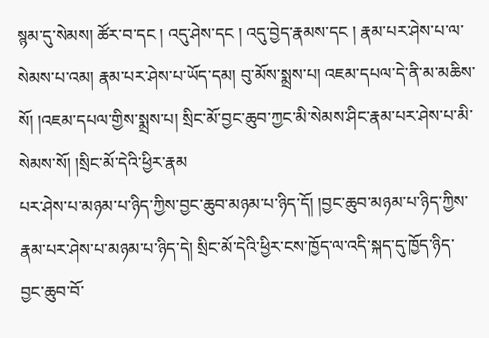སྙམ་དུ་སེམས། ཚོར་བ་དང ། འདུ་ཤེས་དང ། འདུ་བྱེད་རྣམས་དང ། རྣམ་པར་ཤེས་པ་ལ་སེམས་པ་འམ། རྣམ་པར་ཤེས་པ་ཡོད་དམ། བུ་མོས་སྨྲས་པ། འཇམ་དཔལ་དེ་ནི་མ་མཆིས་སོ། །འཇམ་དཔལ་གྱིས་སྨྲས་པ། སྲིང་མོ་བྱང་ཆུབ་ཀྱང་མི་སེམས་ཤིང་རྣམ་པར་ཤེས་པ་མི་སེམས་སོ། །སྲིང་མོ་དེའི་ཕྱིར་རྣམ
པར་ཤེས་པ་མཉམ་པ་ཉིད་ཀྱིས་བྱང་ཆུབ་མཉམ་པ་ཉིད་དོ། །བྱང་ཆུབ་མཉམ་པ་ཉིད་ཀྱིས་རྣམ་པར་ཤེས་པ་མཉམ་པ་ཉིད་དེ། སྲིང་མོ་དེའི་ཕྱིར་ངས་ཁྱོད་ལ་འདི་སྐད་དུ་ཁྱོད་ཉིད་བྱང་ཆུབ་བོ་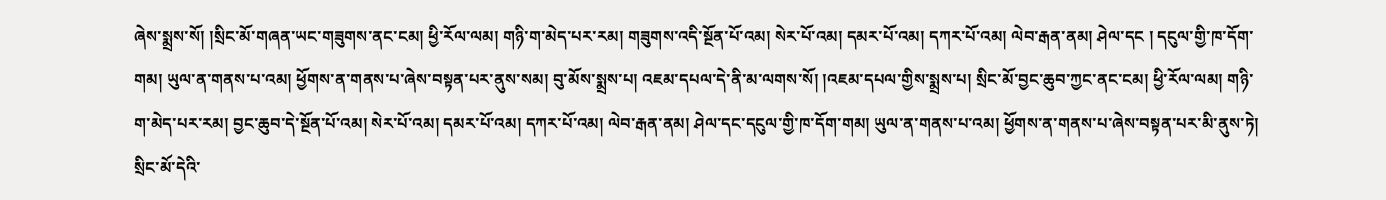ཞེས་སྨྲས་སོ། །སྲིང་མོ་གཞན་ཡང་གཟུགས་ནང་ངམ། ཕྱི་རོལ་ལམ། གཉི་ག་མེད་པར་རམ། གཟུགས་འདི་སྔོན་པོ་འམ། སེར་པོ་འམ། དམར་པོ་འམ། དཀར་པོ་འམ། ལེབ་རྒན་ནམ། ཤེལ་དང ། དངུལ་གྱི་ཁ་དོག་གམ། ཡུལ་ན་གནས་པ་འམ། ཕྱོགས་ན་གནས་པ་ཞེས་བསྟན་པར་ནུས་སམ། བུ་མོས་སྨྲས་པ། འཇམ་དཔལ་དེ་ནི་མ་ལགས་སོ། །འཇམ་དཔལ་གྱིས་སྨྲས་པ། སྲིང་མོ་བྱང་ཆུབ་ཀྱང་ནང་ངམ། ཕྱི་རོལ་ལམ། གཉི་ག་མེད་པར་རམ། བྱང་ཆུབ་དེ་སྔོན་པོ་འམ། སེར་པོ་འམ། དམར་པོ་འམ། དཀར་པོ་འམ། ལེབ་རྒན་ནམ། ཤེལ་དང་དངུལ་གྱི་ཁ་དོག་གམ། ཡུལ་ན་གནས་པ་འམ། ཕྱོགས་ན་གནས་པ་ཞེས་བསྟན་པར་མི་ནུས་ཏེ། སྲིང་མོ་དེའི་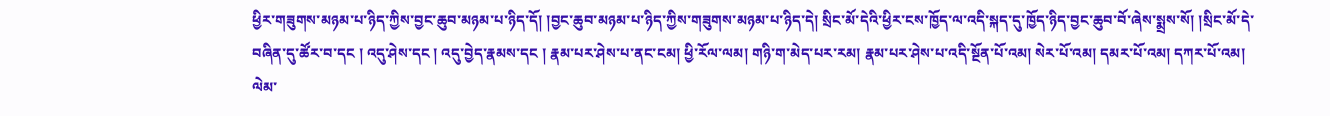ཕྱིར་གཟུགས་མཉམ་པ་ཉིད་ཀྱིས་བྱང་ཆུབ་མཉམ་པ་ཉིད་དོ། །བྱང་ཆུབ་མཉམ་པ་ཉིད་ཀྱིས་གཟུགས་མཉམ་པ་ཉིད་དེ། སྲིང་མོ་དེའི་ཕྱིར་ངས་ཁྱོད་ལ་འདི་སྐད་དུ་ཁྱོད་ཉིད་བྱང་ཆུབ་བོ་ཞེས་སྨྲས་སོ། །སྲིང་མོ་དེ་བཞིན་དུ་ཚོར་བ་དང ། འདུ་ཤེས་དང ། འདུ་བྱེད་རྣམས་དང ། རྣམ་པར་ཤེས་པ་ནང་ངམ། ཕྱི་རོལ་ལམ། གཉི་ག་མེད་པར་རམ། རྣམ་པར་ཤེས་པ་འདི་སྔོན་པོ་འམ། སེར་པོ་འམ། དམར་པོ་འམ། དཀར་པོ་འམ། ལེམ་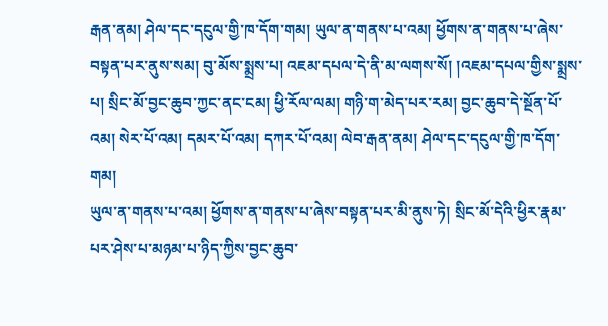རྒན་ནམ། ཤེལ་དང་དངུལ་གྱི་ཁ་དོག་གམ། ཡུལ་ན་གནས་པ་འམ། ཕྱོགས་ན་གནས་པ་ཞེས་བསྟན་པར་ནུས་སམ། བུ་མོས་སྨྲས་པ། འཇམ་དཔལ་དེ་ནི་མ་ལགས་སོ། །འཇམ་དཔལ་གྱིས་སྨྲས་པ། སྲིང་མོ་བྱང་ཆུབ་ཀྱང་ནང་ངམ། ཕྱི་རོལ་ལམ། གཉི་ག་མེད་པར་རམ། བྱང་ཆུབ་དེ་སྔོན་པོ་འམ། སེར་པོ་འམ། དམར་པོ་འམ། དཀར་པོ་འམ། ལེབ་རྒན་ནམ། ཤེལ་དང་དངུལ་གྱི་ཁ་དོག་གམ།
ཡུལ་ན་གནས་པ་འམ། ཕྱོགས་ན་གནས་པ་ཞེས་བསྟན་པར་མི་ནུས་ཏེ། སྲིང་མོ་དེའི་ཕྱིར་རྣམ་པར་ཤེས་པ་མཉམ་པ་ཉིད་ཀྱིས་བྱང་ཆུབ་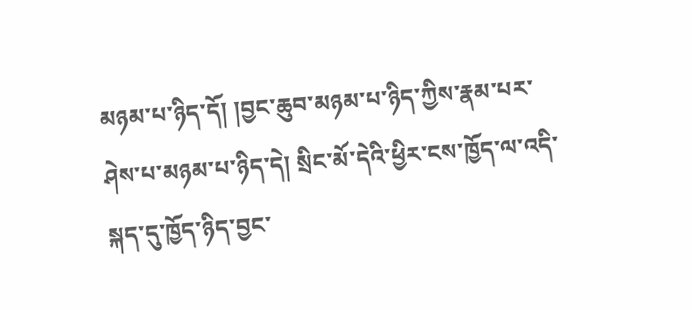མཉམ་པ་ཉིད་དོ། །བྱང་ཆུབ་མཉམ་པ་ཉིད་ཀྱིས་རྣམ་པར་ཤེས་པ་མཉམ་པ་ཉིད་དེ། སྲིང་མོ་དེའི་ཕྱིར་ངས་ཁྱོད་ལ་འདི་སྐད་དུ་ཁྱོད་ཉིད་བྱང་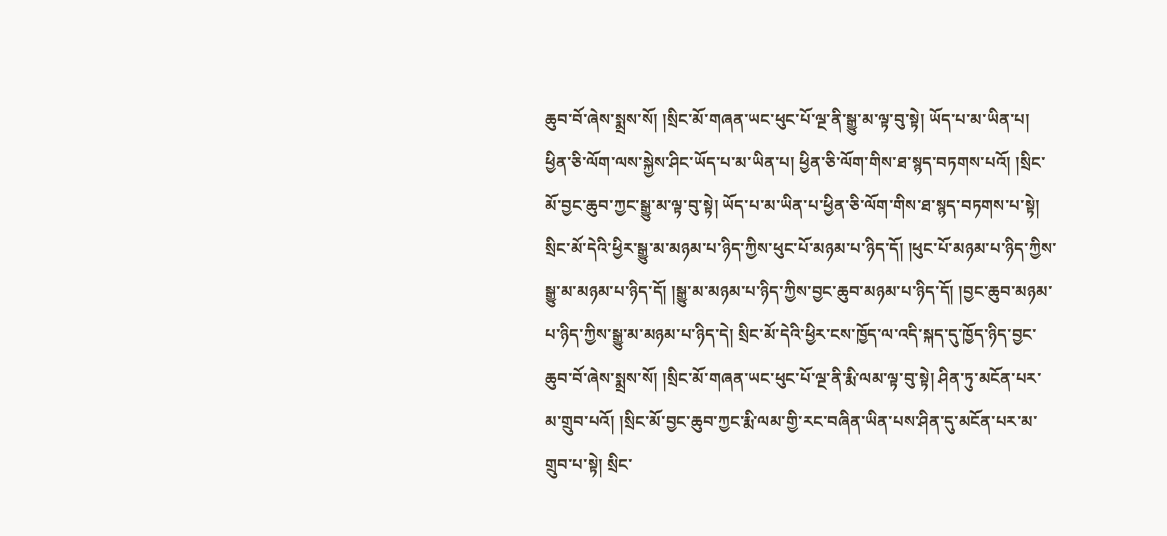ཆུབ་བོ་ཞེས་སྨྲས་སོ། །སྲིང་མོ་གཞན་ཡང་ཕུང་པོ་ལྔ་ནི་སྒྱུ་མ་ལྟ་བུ་སྟེ། ཡོད་པ་མ་ཡིན་པ། ཕྱིན་ཅི་ལོག་ལས་སྐྱེས་ཤིང་ཡོད་པ་མ་ཡིན་པ། ཕྱིན་ཅི་ལོག་གིས་ཐ་སྙད་བཏགས་པའོ། །སྲིང་མོ་བྱང་ཆུབ་ཀྱང་སྒྱུ་མ་ལྟ་བུ་སྟེ། ཡོད་པ་མ་ཡིན་པ་ཕྱིན་ཅི་ལོག་གིས་ཐ་སྙད་བཏགས་པ་སྟེ། སྲིང་མོ་དེའི་ཕྱིར་སྒྱུ་མ་མཉམ་པ་ཉིད་ཀྱིས་ཕུང་པོ་མཉམ་པ་ཉིད་དོ། །ཕུང་པོ་མཉམ་པ་ཉིད་ཀྱིས་སྒྱུ་མ་མཉམ་པ་ཉིད་དོ། །སྒྱུ་མ་མཉམ་པ་ཉིད་ཀྱིས་བྱང་ཆུབ་མཉམ་པ་ཉིད་དོ། །བྱང་ཆུབ་མཉམ་པ་ཉིད་ཀྱིས་སྒྱུ་མ་མཉམ་པ་ཉིད་དེ། སྲིང་མོ་དེའི་ཕྱིར་ངས་ཁྱོད་ལ་འདི་སྐད་དུ་ཁྱོད་ཉིད་བྱང་ཆུབ་བོ་ཞེས་སྨྲས་སོ། །སྲིང་མོ་གཞན་ཡང་ཕུང་པོ་ལྔ་ནི་རྨི་ལམ་ལྟ་བུ་སྟེ། ཤིན་ཏུ་མངོན་པར་མ་གྲུབ་པའོ། །སྲིང་མོ་བྱང་ཆུབ་ཀྱང་རྨི་ལམ་གྱི་རང་བཞིན་ཡིན་པས་ཤིན་དུ་མངོན་པར་མ་གྲུབ་པ་སྟེ། སྲིང་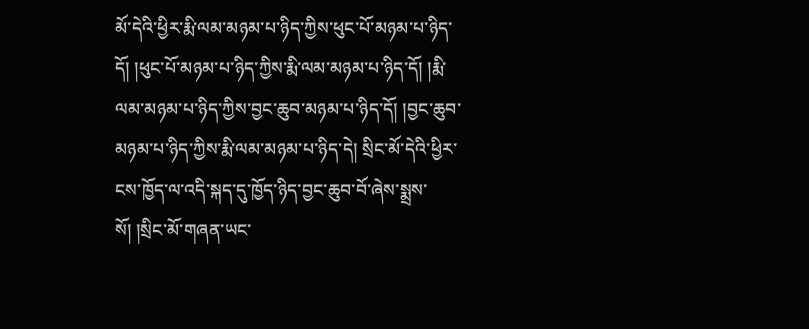མོ་དེའི་ཕྱིར་རྨི་ལམ་མཉམ་པ་ཉིད་ཀྱིས་ཕུང་པོ་མཉམ་པ་ཉིད་དོ། །ཕུང་པོ་མཉམ་པ་ཉིད་ཀྱིས་རྨི་ལམ་མཉམ་པ་ཉིད་དོ། །རྨི་ལམ་མཉམ་པ་ཉིད་ཀྱིས་བྱང་ཆུབ་མཉམ་པ་ཉིད་དོ། །བྱང་ཆུབ་མཉམ་པ་ཉིད་ཀྱིས་རྨི་ལམ་མཉམ་པ་ཉིད་དེ། སྲིང་མོ་དེའི་ཕྱིར་ངས་ཁྱོད་ལ་འདི་སྐད་དུ་ཁྱོད་ཉིད་བྱང་ཆུབ་བོ་ཞེས་སྨྲས་སོ། །སྲིང་མོ་གཞན་ཡང་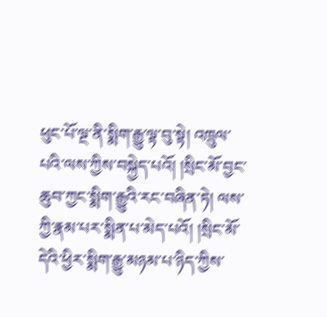ཕུང་པོ་ལྔ་ནི་སྨིག་རྒྱུ་ལྟ་བུ་སྟེ། འཁྲུལ་པའི་ལས་ཀྱིས་བསྐྱེད་པའོ། །སྲིང་མོ་བྱང་ཆུབ་ཀྱང་སྨིག་རྒྱུའི་རང་བཞིན་ཏེ། ལས་ཀྱི་རྣམ་པར་སྨིན་པ་མེད་པའོ། །སྲིང་མོ་དེའི་ཕྱིར་སྨིག་རྒྱུ་མཉམ་པ་ཉིད་ཀྱིས་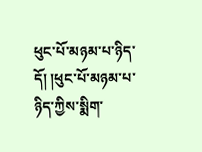ཕུང་པོ་མཉམ་པ་ཉིད་དོ། །ཕུང་པོ་མཉམ་པ་ཉིད་ཀྱིས་སྨིག་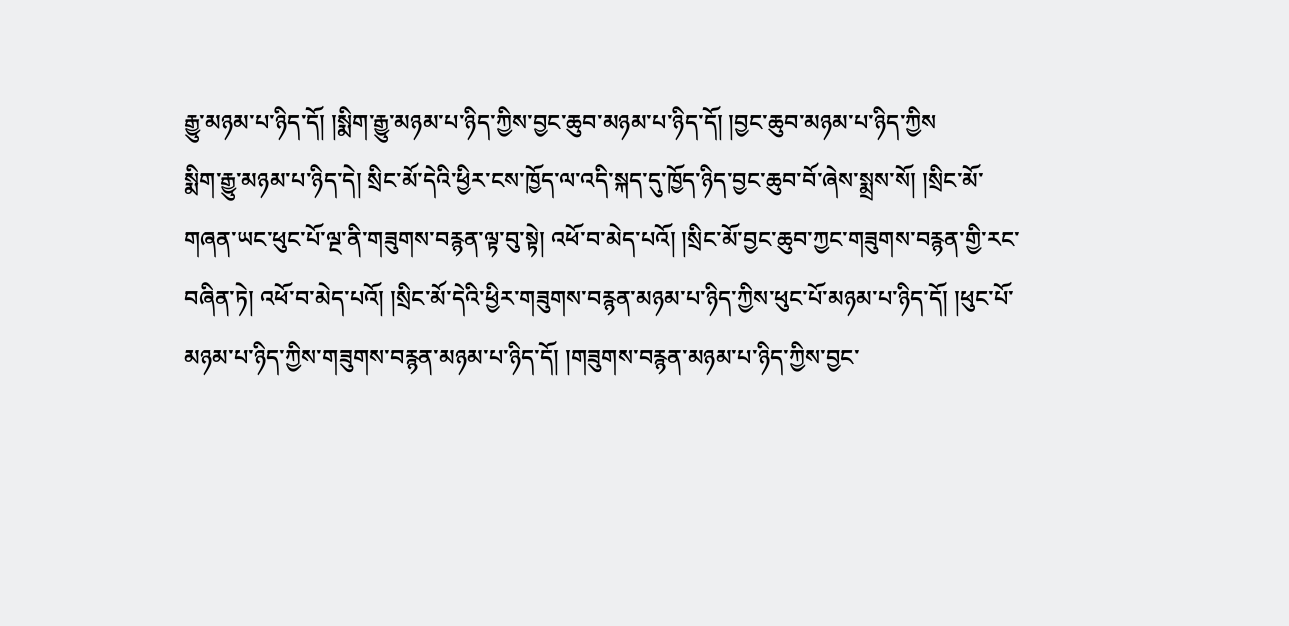རྒྱུ་མཉམ་པ་ཉིད་དོ། །སྨིག་རྒྱུ་མཉམ་པ་ཉིད་ཀྱིས་བྱང་ཆུབ་མཉམ་པ་ཉིད་དོ། །བྱང་ཆུབ་མཉམ་པ་ཉིད་ཀྱིས
སྨིག་རྒྱུ་མཉམ་པ་ཉིད་དེ། སྲིང་མོ་དེའི་ཕྱིར་ངས་ཁྱོད་ལ་འདི་སྐད་དུ་ཁྱོད་ཉིད་བྱང་ཆུབ་བོ་ཞེས་སྨྲས་སོ། །སྲིང་མོ་གཞན་ཡང་ཕུང་པོ་ལྔ་ནི་གཟུགས་བརྙན་ལྟ་བུ་སྟེ། འཕོ་བ་མེད་པའོ། །སྲིང་མོ་བྱང་ཆུབ་ཀྱང་གཟུགས་བརྙན་གྱི་རང་བཞིན་ཏེ། འཕོ་བ་མེད་པའོ། །སྲིང་མོ་དེའི་ཕྱིར་གཟུགས་བརྙན་མཉམ་པ་ཉིད་ཀྱིས་ཕུང་པོ་མཉམ་པ་ཉིད་དོ། །ཕུང་པོ་མཉམ་པ་ཉིད་ཀྱིས་གཟུགས་བརྙན་མཉམ་པ་ཉིད་དོ། །གཟུགས་བརྙན་མཉམ་པ་ཉིད་ཀྱིས་བྱང་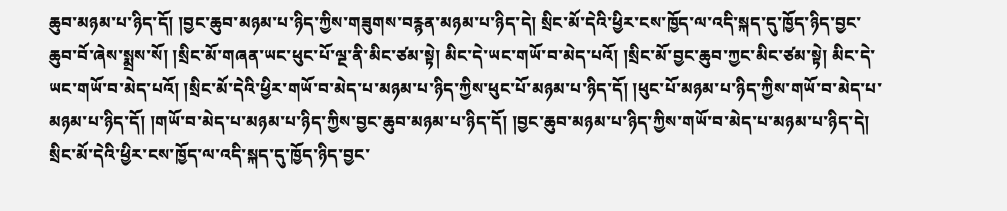ཆུབ་མཉམ་པ་ཉིད་དོ། །བྱང་ཆུབ་མཉམ་པ་ཉིད་ཀྱིས་གཟུགས་བརྙན་མཉམ་པ་ཉིད་དེ། སྲིང་མོ་དེའི་ཕྱིར་ངས་ཁྱོད་ལ་འདི་སྐད་དུ་ཁྱོད་ཉིད་བྱང་ཆུབ་བོ་ཞེས་སྨྲས་སོ། །སྲིང་མོ་གཞན་ཡང་ཕུང་པོ་ལྔ་ནི་མིང་ཙམ་སྟེ། མིང་དེ་ཡང་གཡོ་བ་མེད་པའོ། །སྲིང་མོ་བྱང་ཆུབ་ཀྱང་མིང་ཙམ་སྟེ། མིང་དེ་ཡང་གཡོ་བ་མེད་པའོ། །སྲིང་མོ་དེའི་ཕྱིར་གཡོ་བ་མེད་པ་མཉམ་པ་ཉིད་ཀྱིས་ཕུང་པོ་མཉམ་པ་ཉིད་དོ། །ཕུང་པོ་མཉམ་པ་ཉིད་ཀྱིས་གཡོ་བ་མེད་པ་མཉམ་པ་ཉིད་དོ། །གཡོ་བ་མེད་པ་མཉམ་པ་ཉིད་ཀྱིས་བྱང་ཆུབ་མཉམ་པ་ཉིད་དོ། །བྱང་ཆུབ་མཉམ་པ་ཉིད་ཀྱིས་གཡོ་བ་མེད་པ་མཉམ་པ་ཉིད་དེ། སྲིང་མོ་དེའི་ཕྱིར་ངས་ཁྱོད་ལ་འདི་སྐད་དུ་ཁྱོད་ཉིད་བྱང་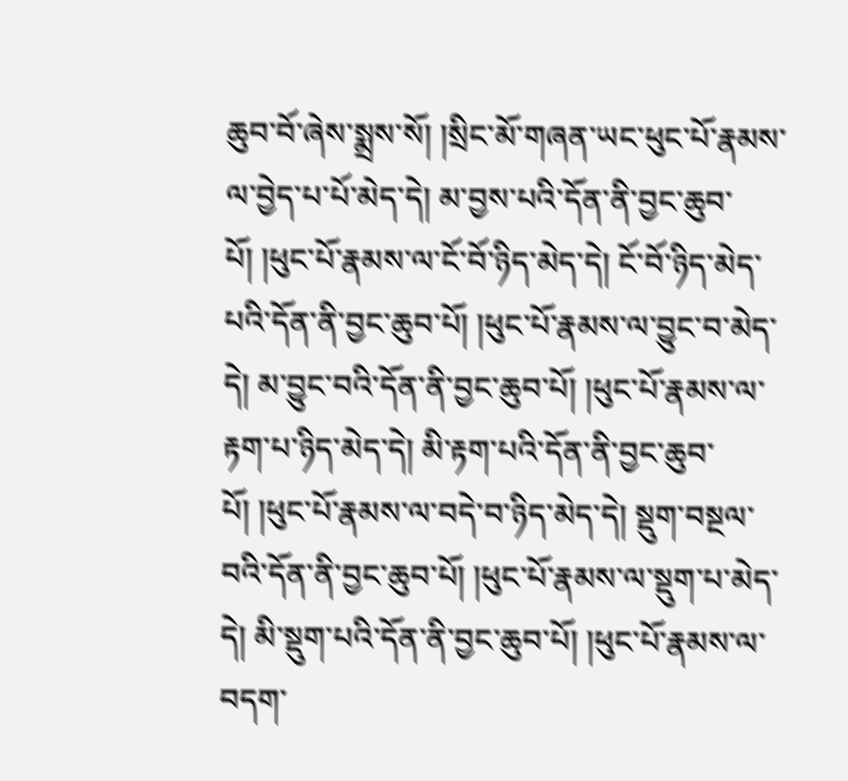ཆུབ་བོ་ཞེས་སྨྲས་སོ། །སྲིང་མོ་གཞན་ཡང་ཕུང་པོ་རྣམས་ལ་བྱེད་པ་པོ་མེད་དེ། མ་བྱས་པའི་དོན་ནི་བྱང་ཆུབ་པོ། །ཕུང་པོ་རྣམས་ལ་ངོ་བོ་ཉིད་མེད་དེ། ངོ་བོ་ཉིད་མེད་པའི་དོན་ནི་བྱང་ཆུབ་པོ། །ཕུང་པོ་རྣམས་ལ་བྱུང་བ་མེད་དེ། མ་བྱུང་བའི་དོན་ནི་བྱང་ཆུབ་པོ། །ཕུང་པོ་རྣམས་ལ་རྟག་པ་ཉིད་མེད་དེ། མི་རྟག་པའི་དོན་ནི་བྱང་ཆུབ་པོ། །ཕུང་པོ་རྣམས་ལ་བདེ་བ་ཉིད་མེད་དེ། སྡུག་བསྔལ་བའི་དོན་ནི་བྱང་ཆུབ་པོ། །ཕུང་པོ་རྣམས་ལ་སྡུག་པ་མེད་དེ། མི་སྡུག་པའི་དོན་ནི་བྱང་ཆུབ་པོ། །ཕུང་པོ་རྣམས་ལ་བདག་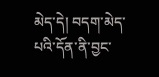མེད་དེ། བདག་མེད་པའི་དོན་ནི་བྱང་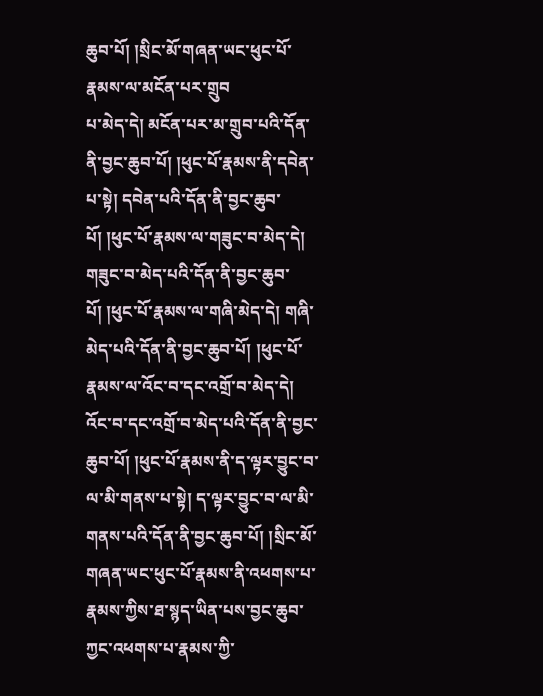ཆུབ་པོ། །སྲིང་མོ་གཞན་ཡང་ཕུང་པོ་རྣམས་ལ་མངོན་པར་གྲུབ
པ་མེད་དེ། མངོན་པར་མ་གྲུབ་པའི་དོན་ནི་བྱང་ཆུབ་པོ། །ཕུང་པོ་རྣམས་ནི་དབེན་པ་སྟེ། དབེན་པའི་དོན་ནི་བྱང་ཆུབ་པོ། །ཕུང་པོ་རྣམས་ལ་གཟུང་བ་མེད་དེ། གཟུང་བ་མེད་པའི་དོན་ནི་བྱང་ཆུབ་པོ། །ཕུང་པོ་རྣམས་ལ་གཞི་མེད་དེ། གཞི་མེད་པའི་དོན་ནི་བྱང་ཆུབ་པོ། །ཕུང་པོ་རྣམས་ལ་འོང་བ་དང་འགྲོ་བ་མེད་དེ། འོང་བ་དང་འགྲོ་བ་མེད་པའི་དོན་ནི་བྱང་ཆུབ་པོ། །ཕུང་པོ་རྣམས་ནི་ད་ལྟར་བྱུང་བ་ལ་མི་གནས་པ་སྟེ། ད་ལྟར་བྱུང་བ་ལ་མི་གནས་པའི་དོན་ནི་བྱང་ཆུབ་པོ། །སྲིང་མོ་གཞན་ཡང་ཕུང་པོ་རྣམས་ནི་འཕགས་པ་རྣམས་ཀྱིས་ཐ་སྙད་ཡིན་པས་བྱང་ཆུབ་ཀྱང་འཕགས་པ་རྣམས་ཀྱི་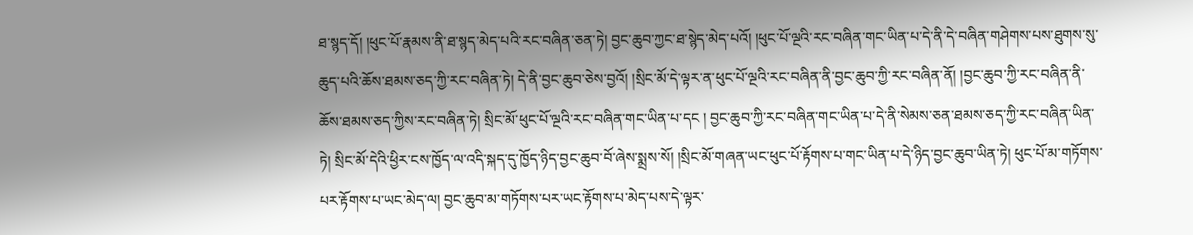ཐ་སྙད་དོ། །ཕུང་པོ་རྣམས་ནི་ཐ་སྙད་མེད་པའི་རང་བཞིན་ཅན་ཏེ། བྱང་ཆུབ་ཀྱང་ཐ་སྙེད་མེད་པའོ། །ཕུང་པོ་ལྔའི་རང་བཞིན་གང་ཡིན་པ་དེ་ནི་དེ་བཞིན་གཤེགས་པས་ཐུགས་སུ་ཆུད་པའི་ཆོས་ཐམས་ཅད་ཀྱི་རང་བཞིན་ཏེ། དེ་ནི་བྱང་ཆུབ་ཅེས་བྱའོ། །སྲིང་མོ་དེ་ལྟར་ན་ཕུང་པོ་ལྔའི་རང་བཞིན་ནི་བྱང་ཆུབ་ཀྱི་རང་བཞིན་ནོ། །བྱང་ཆུབ་ཀྱི་རང་བཞིན་ནི་ཆོས་ཐམས་ཅད་ཀྱིས་རང་བཞིན་ཏེ། སྲིང་མོ་ཕུང་པོ་ལྔའི་རང་བཞིན་གང་ཡིན་པ་དང ། བྱང་ཆུབ་ཀྱི་རང་བཞིན་གང་ཡིན་པ་དེ་ནི་སེམས་ཅན་ཐམས་ཅད་ཀྱི་རང་བཞིན་ཡིན་ཏེ། སྲིང་མོ་དེའི་ཕྱིར་ངས་ཁྱོད་ལ་འདི་སྐད་དུ་ཁྱོད་ཉིད་བྱང་ཆུབ་བོ་ཞེས་སྨྲས་སོ། །སྲིང་མོ་གཞན་ཡང་ཕུང་པོ་རྟོགས་པ་གང་ཡིན་པ་དེ་ཉིད་བྱང་ཆུབ་ཡིན་ཏེ། ཕུང་པོ་མ་གཏོགས་པར་རྟོགས་པ་ཡང་མེད་ལ། བྱང་ཆུབ་མ་གཏོགས་པར་ཡང་རྟོགས་པ་མེད་པས་དེ་ལྟར་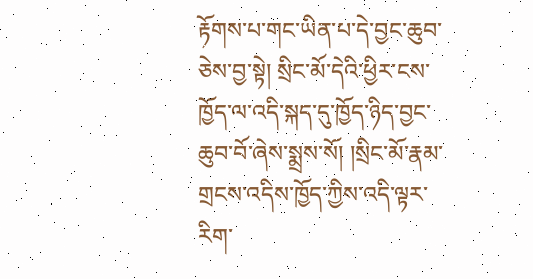རྟོགས་པ་གང་ཡིན་པ་དེ་བྱང་ཆུབ་ཅེས་བྱ་སྟེ། སྲིང་མོ་དེའི་ཕྱིར་ངས་ཁྱོད་ལ་འདི་སྐད་དུ་ཁྱོད་ཉིད་བྱང་ཆུབ་བོ་ཞེས་སྨྲས་སོ། །སྲིང་མོ་རྣམ་གྲངས་འདིས་ཁྱོད་ཀྱིས་འདི་ལྟར་རིག་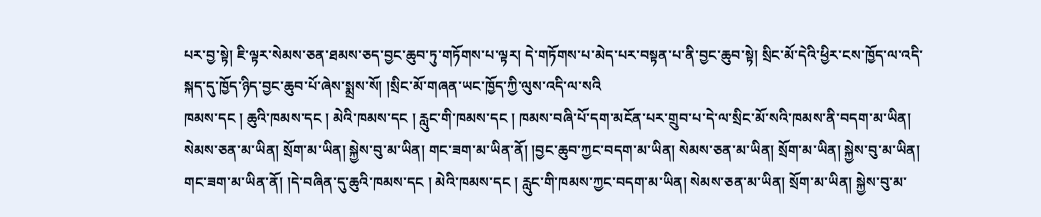པར་བྱ་སྟེ། ཇི་ལྟར་སེམས་ཅན་ཐམས་ཅད་བྱང་ཆུབ་ཏུ་གཏོགས་པ་ལྟར། དེ་གཏོགས་པ་མེད་པར་བསྟན་པ་ནི་བྱང་ཆུབ་སྟེ། སྲིང་མོ་དེའི་ཕྱིར་ངས་ཁྱོད་ལ་འདི་སྐད་དུ་ཁྱོད་ཉིད་བྱང་ཆུབ་པོ་ཞེས་སྨྲས་སོ། །སྲིང་མོ་གཞན་ཡང་ཁྱོད་ཀྱི་ལུས་འདི་ལ་སའི
ཁམས་དང ། ཆུའི་ཁམས་དང ། མེའི་ཁམས་དང ། རླུང་གི་ཁམས་དང ། ཁམས་བཞི་པོ་དག་མངོན་པར་གྲུབ་པ་དེ་ལ་སྲིང་མོ་སའི་ཁམས་ནི་བདག་མ་ཡིན། སེམས་ཅན་མ་ཡིན། སྲོག་མ་ཡིན། སྐྱེས་བུ་མ་ཡིན། གང་ཟག་མ་ཡིན་ནོ། །བྱང་ཆུབ་ཀྱང་བདག་མ་ཡིན། སེམས་ཅན་མ་ཡིན། སྲོག་མ་ཡིན། སྐྱེས་བུ་མ་ཡིན། གང་ཟག་མ་ཡིན་ནོ། །དེ་བཞིན་དུ་ཆུའི་ཁམས་དང ། མེའི་ཁམས་དང ། རླུང་གི་ཁམས་ཀྱང་བདག་མ་ཡིན། སེམས་ཅན་མ་ཡིན། སྲོག་མ་ཡིན། སྐྱེས་བུ་མ་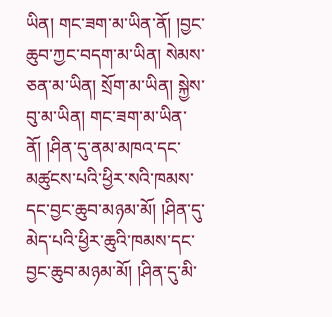ཡིན། གང་ཟག་མ་ཡིན་ནོ། །བྱང་ཆུབ་ཀྱང་བདག་མ་ཡིན། སེམས་ཅན་མ་ཡིན། སྲོག་མ་ཡིན། སྐྱེས་བུ་མ་ཡིན། གང་ཟག་མ་ཡིན་ནོ། །ཤིན་དུ་ནམ་མཁའ་དང་མཚུངས་པའི་ཕྱིར་སའི་ཁམས་དང་བྱང་ཆུབ་མཉམ་མོ། །ཤིན་དུ་མེད་པའི་ཕྱིར་ཆུའི་ཁམས་དང་བྱང་ཆུབ་མཉམ་མོ། །ཤིན་དུ་མི་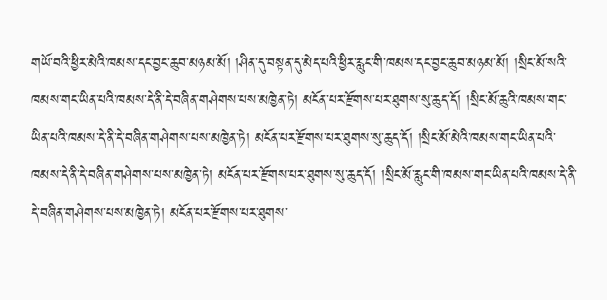གཡོ་བའི་ཕྱིར་མེའི་ཁམས་དང་བྱང་ཆུབ་མཉམ་མོ། །ཤིན་དུ་བསྟན་དུ་མེད་པའི་ཕྱིར་རླུང་གི་ཁམས་དང་བྱང་ཆུབ་མཉམ་མོ། །སྲིང་མོ་སའི་ཁམས་གང་ཡིན་པའི་ཁམས་དེ་ནི་དེ་བཞིན་གཤེགས་པས་མཁྱེན་ཏེ། མངོན་པར་རྫོགས་པར་ཐུགས་སུ་ཆུད་དོ། །སྲིང་མོ་ཆུའི་ཁམས་གང་ཡིན་པའི་ཁམས་དེ་ནི་དེ་བཞིན་གཤེགས་པས་མཁྱེན་ཏེ། མངོན་པར་རྫོགས་པར་ཐུགས་སུ་ཆུད་དོ། །སྲིང་མོ་མེའི་ཁམས་གང་ཡིན་པའི་ཁམས་དེ་ནི་དེ་བཞིན་གཤེགས་པས་མཁྱེན་ཏེ། མངོན་པར་རྫོགས་པར་ཐུགས་སུ་ཆུད་དོ། །སྲིང་མོ་རླུང་གི་ཁམས་གང་ཡིན་པའི་ཁམས་དེ་ནི་དེ་བཞིན་གཤེགས་པས་མཁྱེན་ཏེ། མངོན་པར་རྫོགས་པར་ཐུགས་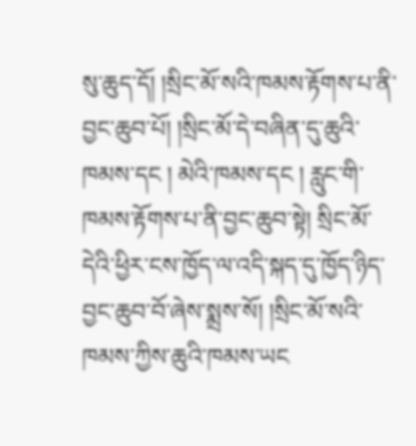སུ་ཆུད་དོ། །སྲིང་མོ་སའི་ཁམས་རྟོགས་པ་ནི་བྱང་ཆུབ་པོ། །སྲིང་མོ་དེ་བཞིན་དུ་ཆུའི་ཁམས་དང ། མེའི་ཁམས་དང ། རླུང་གི་ཁམས་རྟོགས་པ་ནི་བྱང་ཆུབ་སྟེ། སྲིང་མོ་དེའི་ཕྱིར་ངས་ཁྱོད་ལ་འདི་སྐད་དུ་ཁྱོད་ཉིད་བྱང་ཆུབ་བོ་ཞེས་སྨྲས་སོ། །སྲིང་མོ་སའི་ཁམས་ཀྱིས་ཆུའི་ཁམས་ཡང